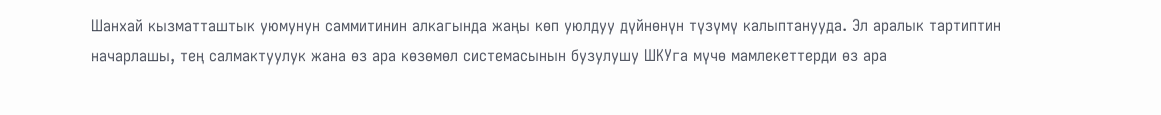Шанхай кызматташтык уюмунун саммитинин алкагында жаңы көп уюлдуу дүйнөнүн түзүмү калыптанууда. Эл аралык тартиптин начарлашы, тең салмактуулук жана өз ара көзөмөл системасынын бузулушу ШКУга мүчө мамлекеттерди өз ара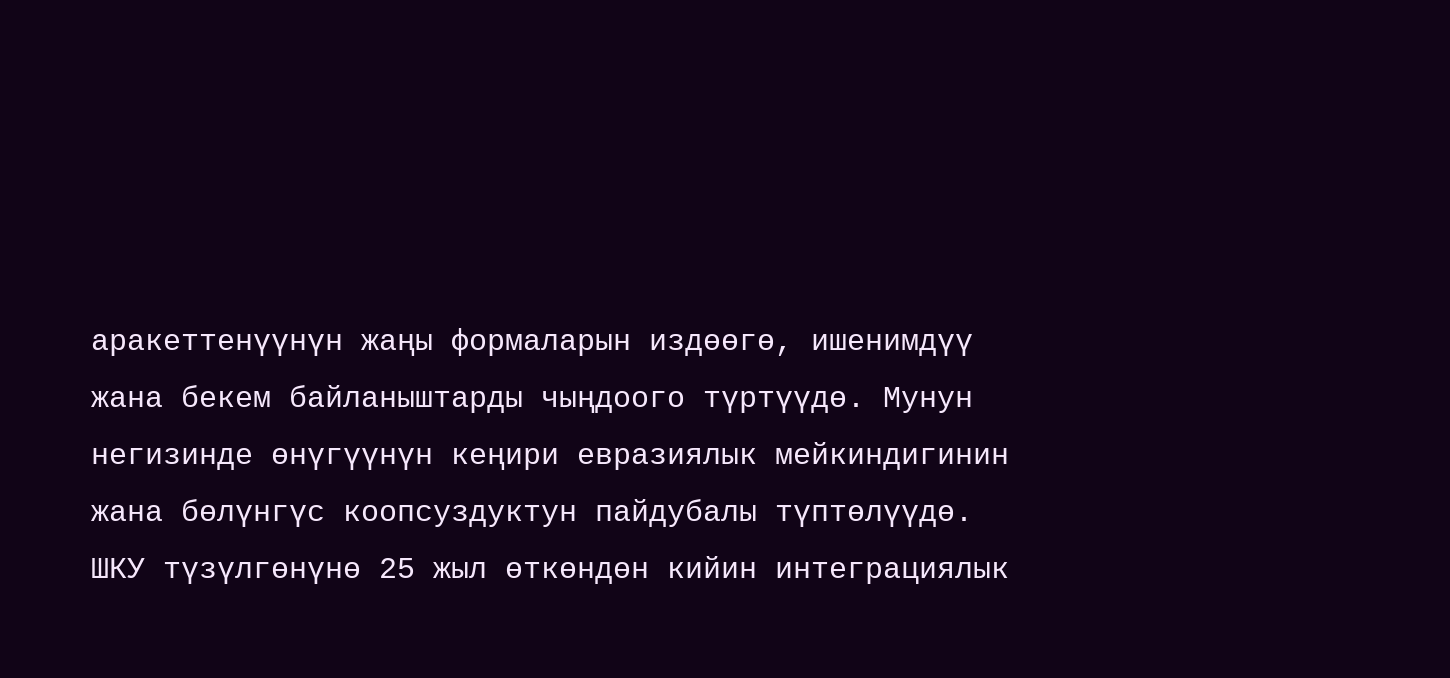аракеттенүүнүн жаңы формаларын издөөгө, ишенимдүү жана бекем байланыштарды чыңдоого түртүүдө. Мунун негизинде өнүгүүнүн кеңири евразиялык мейкиндигинин жана бөлүнгүс коопсуздуктун пайдубалы түптөлүүдө.
ШКУ түзүлгөнүнө 25 жыл өткөндөн кийин интеграциялык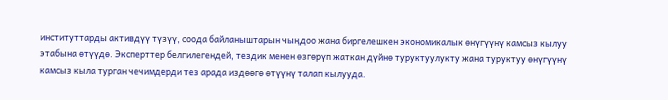институттарды активдүү түзүү, соода байланыштарын чыңдоо жана биргелешкен экономикалык өнүгүүнү камсыз кылуу этабына өтүүдө. Эксперттер белгилегендей, тездик менен өзгөрүп жаткан дүйнө туруктуулукту жана туруктуу өнүгүүнү камсыз кыла турган чечимдерди тез арада издөөгө өтүүнү талап кылууда.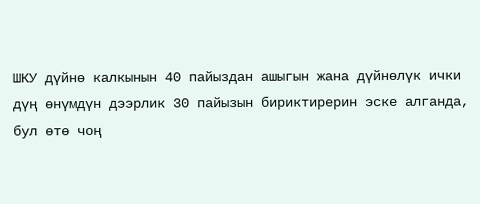ШКУ дүйнө калкынын 40 пайыздан ашыгын жана дүйнөлүк ички дүң өнүмдүн дээрлик 30 пайызын бириктирерин эске алганда, бул өтө чоң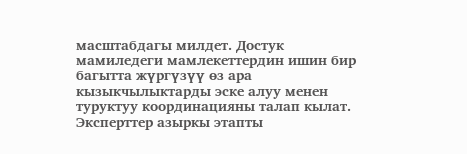масштабдагы милдет. Достук мамиледеги мамлекеттердин ишин бир багытта жүргүзүү өз ара кызыкчылыктарды эске алуу менен туруктуу координацияны талап кылат.
Эксперттер азыркы этапты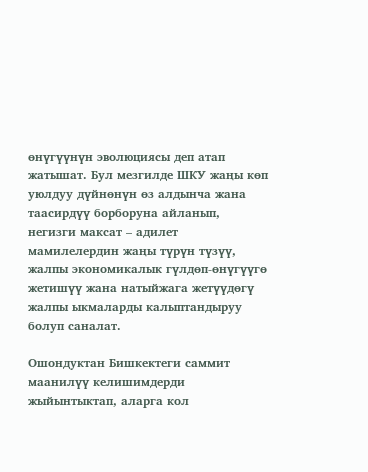өнүгүүнүн эволюциясы деп атап жатышат. Бул мезгилде ШКУ жаңы көп уюлдуу дүйнөнүн өз алдынча жана таасирдүү борборуна айланып, негизги максат – адилет мамилелердин жаңы түрүн түзүү, жалпы экономикалык гүлдөп-өнүгүүгө жетишүү жана натыйжага жетүүдөгү жалпы ыкмаларды калыптандыруу болуп саналат.

Ошондуктан Бишкектеги саммит маанилүү келишимдерди жыйынтыктап, аларга кол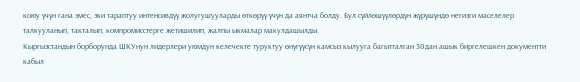коюу үчүн гана эмес, эки тараптуу интенсивдүү жолугушууларды өткөрүү үчүн да аянтча болду. Бул сүйлөшүүлөрдүн жүрүшүндө негизги маселелер талкууланып, такталып, компромисстерге жетишилип, жалпы ыкмалар макулдашылды.
Кыргызстандын борборунда ШКУнун лидерлери уюмдун келечекте туруктуу өнүгүүсүн камсыз кылууга багытталган 30дан ашык биргелешкен документти кабыл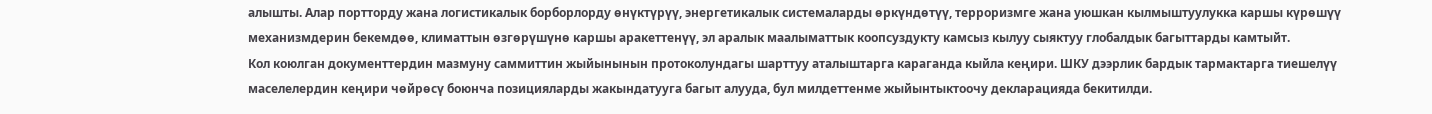алышты. Алар портторду жана логистикалык борборлорду өнүктүрүү, энергетикалык системаларды өркүндөтүү, терроризмге жана уюшкан кылмыштуулукка каршы күрөшүү механизмдерин бекемдөө, климаттын өзгөрүшүнө каршы аракеттенүү, эл аралык маалыматтык коопсуздукту камсыз кылуу сыяктуу глобалдык багыттарды камтыйт.
Кол коюлган документтердин мазмуну саммиттин жыйынынын протоколундагы шарттуу аталыштарга караганда кыйла кеңири. ШКУ дээрлик бардык тармактарга тиешелүү маселелердин кеңири чөйрөсү боюнча позицияларды жакындатууга багыт алууда, бул милдеттенме жыйынтыктоочу декларацияда бекитилди.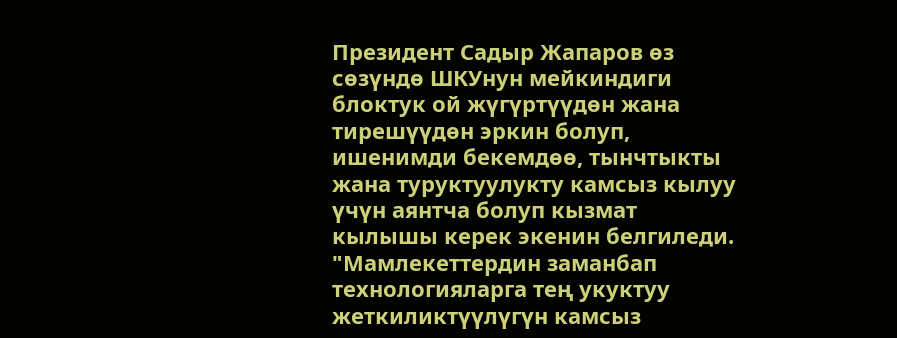Президент Садыр Жапаров өз сөзүндө ШКУнун мейкиндиги блоктук ой жүгүртүүдөн жана тирешүүдөн эркин болуп, ишенимди бекемдөө, тынчтыкты жана туруктуулукту камсыз кылуу үчүн аянтча болуп кызмат кылышы керек экенин белгиледи.
"Мамлекеттердин заманбап технологияларга тең укуктуу жеткиликтүүлүгүн камсыз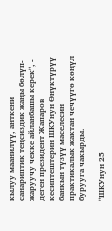кылуу маанилүү, анткени санариптик теңсиздик жаңы бөлүп-жаруучу чекке айланбашы керек", - деген президент Жапаров кесиптештерин ШКУнун Өнүктүрүү банкын түзүү маселесин практикалык жактан чечүүгө көңүл бурууга чакырды.

"ШКУнун 25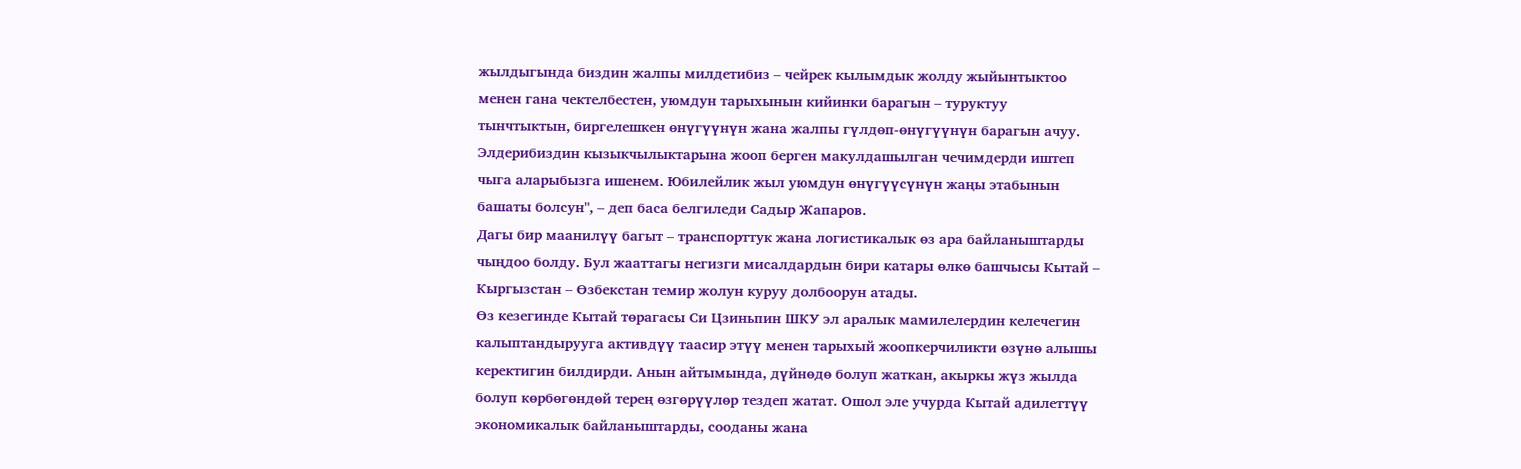жылдыгында биздин жалпы милдетибиз – чейрек кылымдык жолду жыйынтыктоо менен гана чектелбестен, уюмдун тарыхынын кийинки барагын – туруктуу тынчтыктын, биргелешкен өнүгүүнүн жана жалпы гүлдөп-өнүгүүнүн барагын ачуу. Элдерибиздин кызыкчылыктарына жооп берген макулдашылган чечимдерди иштеп чыга аларыбызга ишенем. Юбилейлик жыл уюмдун өнүгүүсүнүн жаңы этабынын башаты болсун", – деп баса белгиледи Садыр Жапаров.
Дагы бир маанилүү багыт – транспорттук жана логистикалык өз ара байланыштарды чыңдоо болду. Бул жааттагы негизги мисалдардын бири катары өлкө башчысы Кытай – Кыргызстан – Өзбекстан темир жолун куруу долбоорун атады.
Өз кезегинде Кытай төрагасы Си Цзиньпин ШКУ эл аралык мамилелердин келечегин калыптандырууга активдүү таасир этүү менен тарыхый жоопкерчиликти өзүнө алышы керектигин билдирди. Анын айтымында, дүйнөдө болуп жаткан, акыркы жүз жылда болуп көрбөгөндөй терең өзгөрүүлөр тездеп жатат. Ошол эле учурда Кытай адилеттүү экономикалык байланыштарды, сооданы жана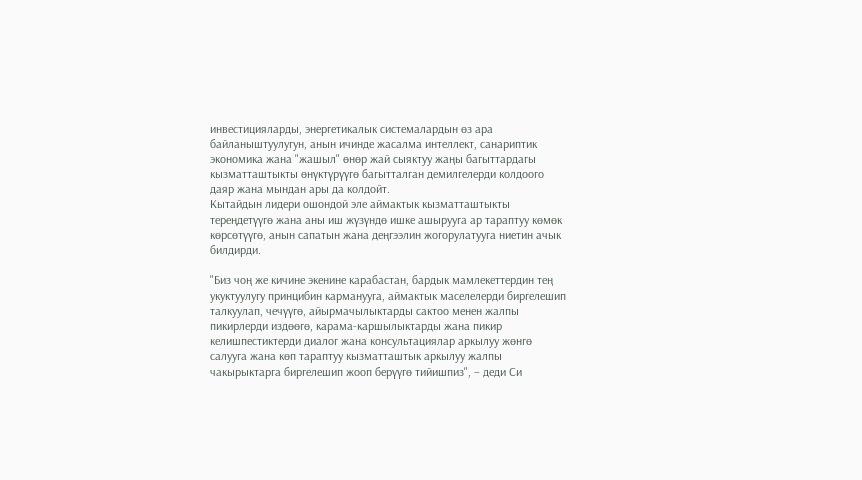инвестицияларды, энергетикалык системалардын өз ара байланыштуулугун, анын ичинде жасалма интеллект, санариптик экономика жана "жашыл" өнөр жай сыяктуу жаңы багыттардагы кызматташтыкты өнүктүрүүгө багытталган демилгелерди колдоого даяр жана мындан ары да колдойт.
Кытайдын лидери ошондой эле аймактык кызматташтыкты тереңдетүүгө жана аны иш жүзүндө ишке ашырууга ар тараптуу көмөк көрсөтүүгө, анын сапатын жана деңгээлин жогорулатууга ниетин ачык билдирди.

"Биз чоң же кичине экенине карабастан, бардык мамлекеттердин тең укуктуулугу принцибин карманууга, аймактык маселелерди биргелешип талкуулап, чечүүгө, айырмачылыктарды сактоо менен жалпы пикирлерди издөөгө, карама-каршылыктарды жана пикир келишпестиктерди диалог жана консультациялар аркылуу жөнгө салууга жана көп тараптуу кызматташтык аркылуу жалпы чакырыктарга биргелешип жооп берүүгө тийишпиз", – деди Си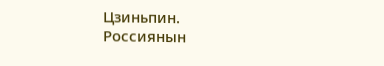Цзиньпин.
Россиянын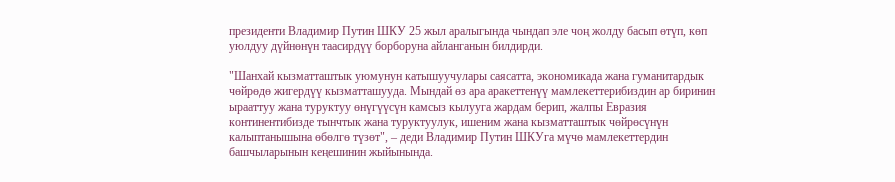президенти Владимир Путин ШКУ 25 жыл аралыгында чындап эле чоң жолду басып өтүп, көп уюлдуу дүйнөнүн таасирдүү борборуна айланганын билдирди.

"Шанхай кызматташтык уюмунун катышуучулары саясатта, экономикада жана гуманитардык чөйрөдө жигердүү кызматташууда. Мындай өз ара аракеттенүү мамлекеттерибиздин ар биринин ырааттуу жана туруктуу өнүгүүсүн камсыз кылууга жардам берип, жалпы Евразия континентибизде тынчтык жана туруктуулук, ишеним жана кызматташтык чөйрөсүнүн калыптанышына өбөлгө түзөт", – деди Владимир Путин ШКУга мүчө мамлекеттердин башчыларынын кеңешинин жыйынында.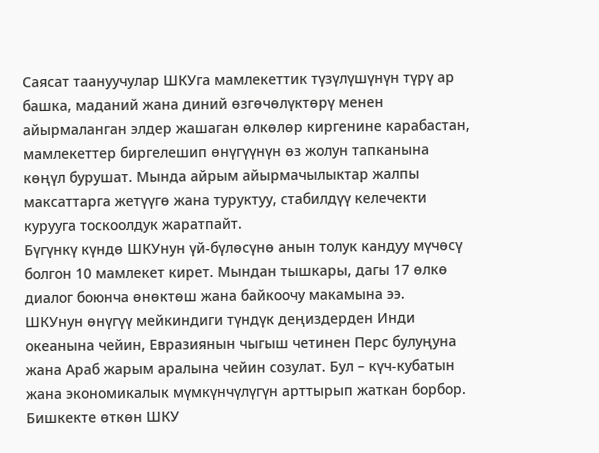Саясат таануучулар ШКУга мамлекеттик түзүлүшүнүн түрү ар башка, маданий жана диний өзгөчөлүктөрү менен айырмаланган элдер жашаган өлкөлөр киргенине карабастан, мамлекеттер биргелешип өнүгүүнүн өз жолун тапканына көңүл бурушат. Мында айрым айырмачылыктар жалпы максаттарга жетүүгө жана туруктуу, стабилдүү келечекти курууга тоскоолдук жаратпайт.
Бүгүнкү күндө ШКУнун үй-бүлөсүнө анын толук кандуу мүчөсү болгон 10 мамлекет кирет. Мындан тышкары, дагы 17 өлкө диалог боюнча өнөктөш жана байкоочу макамына ээ.
ШКУнун өнүгүү мейкиндиги түндүк деңиздерден Инди океанына чейин, Евразиянын чыгыш четинен Перс булуңуна жана Араб жарым аралына чейин созулат. Бул – күч-кубатын жана экономикалык мүмкүнчүлүгүн арттырып жаткан борбор.
Бишкекте өткөн ШКУ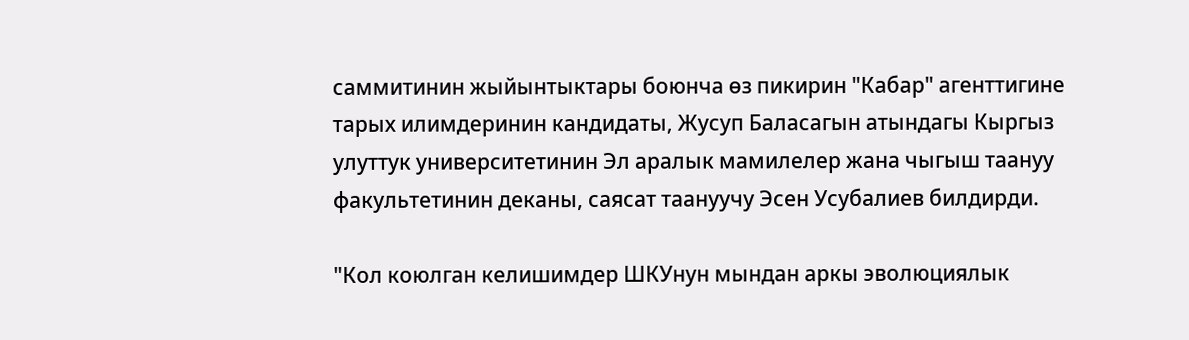саммитинин жыйынтыктары боюнча өз пикирин "Кабар" агенттигине тарых илимдеринин кандидаты, Жусуп Баласагын атындагы Кыргыз улуттук университетинин Эл аралык мамилелер жана чыгыш таануу факультетинин деканы, саясат таануучу Эсен Усубалиев билдирди.

"Кол коюлган келишимдер ШКУнун мындан аркы эволюциялык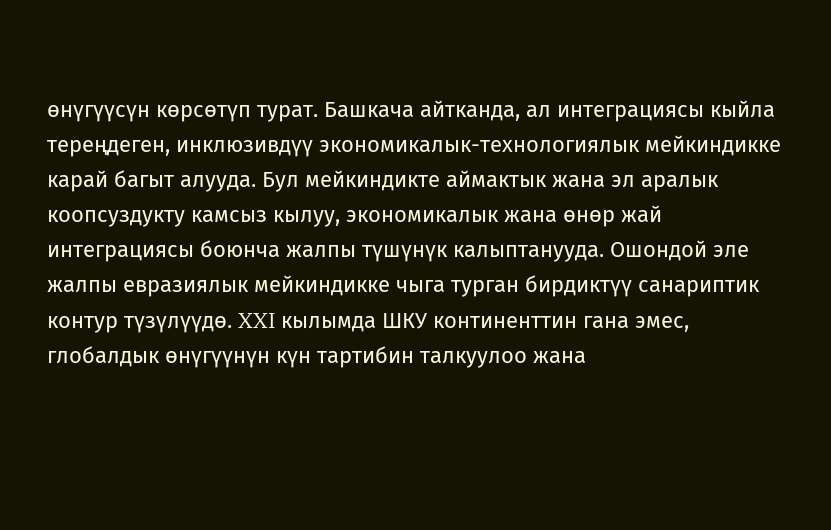өнүгүүсүн көрсөтүп турат. Башкача айтканда, ал интеграциясы кыйла тереңдеген, инклюзивдүү экономикалык-технологиялык мейкиндикке карай багыт алууда. Бул мейкиндикте аймактык жана эл аралык коопсуздукту камсыз кылуу, экономикалык жана өнөр жай интеграциясы боюнча жалпы түшүнүк калыптанууда. Ошондой эле жалпы евразиялык мейкиндикке чыга турган бирдиктүү санариптик контур түзүлүүдө. XXI кылымда ШКУ континенттин гана эмес, глобалдык өнүгүүнүн күн тартибин талкуулоо жана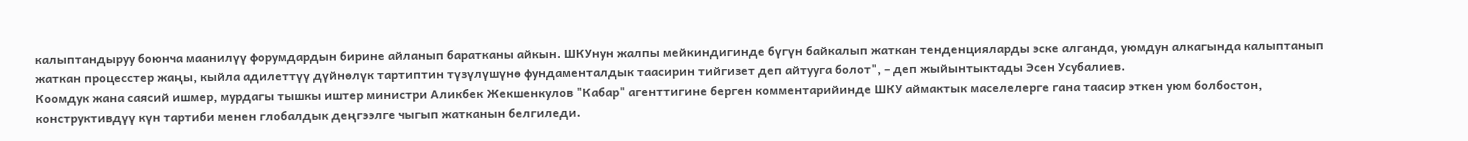калыптандыруу боюнча маанилүү форумдардын бирине айланып баратканы айкын. ШКУнун жалпы мейкиндигинде бүгүн байкалып жаткан тенденцияларды эске алганда, уюмдун алкагында калыптанып жаткан процесстер жаңы, кыйла адилеттүү дүйнөлүк тартиптин түзүлүшүнө фундаменталдык таасирин тийгизет деп айтууга болот", – деп жыйынтыктады Эсен Усубалиев.
Коомдук жана саясий ишмер, мурдагы тышкы иштер министри Аликбек Жекшенкулов "Кабар" агенттигине берген комментарийинде ШКУ аймактык маселелерге гана таасир эткен уюм болбостон, конструктивдүү күн тартиби менен глобалдык деңгээлге чыгып жатканын белгиледи.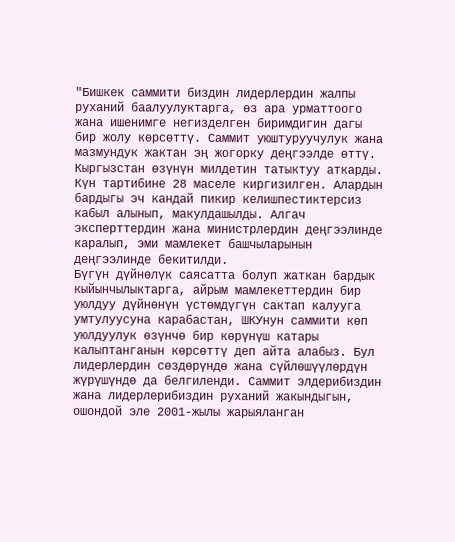"Бишкек саммити биздин лидерлердин жалпы руханий баалуулуктарга, өз ара урматтоого жана ишенимге негизделген биримдигин дагы бир жолу көрсөттү. Саммит уюштуруучулук жана мазмундук жактан эң жогорку деңгээлде өттү. Кыргызстан өзүнүн милдетин татыктуу аткарды. Күн тартибине 28 маселе киргизилген. Алардын бардыгы эч кандай пикир келишпестиктерсиз кабыл алынып, макулдашылды. Алгач эксперттердин жана министрлердин деңгээлинде каралып, эми мамлекет башчыларынын деңгээлинде бекитилди.
Бүгүн дүйнөлүк саясатта болуп жаткан бардык кыйынчылыктарга, айрым мамлекеттердин бир уюлдуу дүйнөнүн үстөмдүгүн сактап калууга умтулуусуна карабастан, ШКУнун саммити көп уюлдуулук өзүнчө бир көрүнүш катары калыптанганын көрсөттү деп айта алабыз. Бул лидерлердин сөздөрүндө жана сүйлөшүүлөрдүн жүрүшүндө да белгиленди. Саммит элдерибиздин жана лидерлерибиздин руханий жакындыгын, ошондой эле 2001-жылы жарыяланган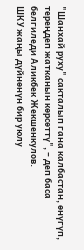"Шанхай руху" сакталып гана калбастан, өнүгүп, тереңдеп жатканын көрсөттү", – деп баса белгиледи Аликбек Жекшенкулов.
ШКУ жаңы дүйнөнүн бир уюлу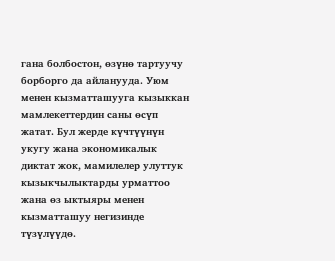гана болбостон, өзүнө тартуучу борборго да айланууда. Уюм менен кызматташууга кызыккан мамлекеттердин саны өсүп жатат. Бул жерде күчтүүнүн укугу жана экономикалык диктат жок, мамилелер улуттук кызыкчылыктарды урматтоо жана өз ыктыяры менен кызматташуу негизинде түзүлүүдө.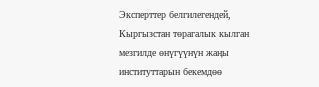Эксперттер белгилегендей, Кыргызстан төрагалык кылган мезгилде өнүгүүнүн жаңы институттарын бекемдөө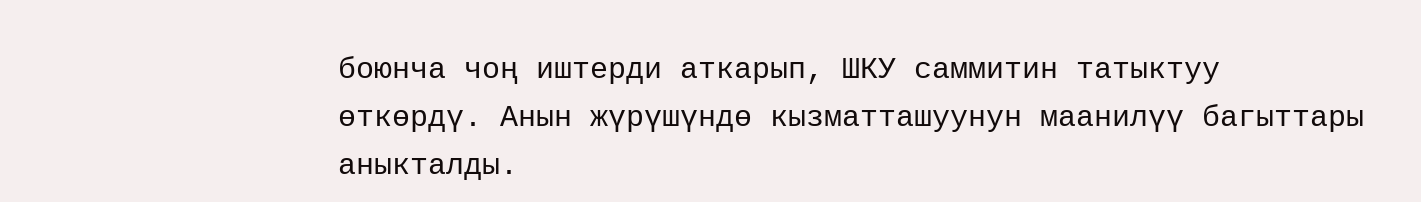боюнча чоң иштерди аткарып, ШКУ саммитин татыктуу өткөрдү. Анын жүрүшүндө кызматташуунун маанилүү багыттары аныкталды.